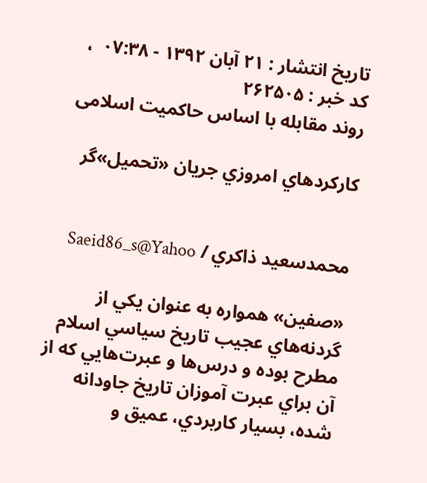تاریخ انتشار : ۲۱ آبان ۱۳۹۲ - ۰۷:۳۸  ،
کد خبر : ۲۶۲۵۰۵
روند مقابله با اساس حاکمیت اسلامی

كاركردهاي امروزي جريان «تحميل»گر


محمدسعيد ذاكري / Saeid86_s@Yahoo

«صفين» همواره به عنوان يكي از گردنه‌هاي عجيب تاريخ سياسي اسلام مطرح بوده و درس‌ها و عبرت‌هايي كه از آن براي عبرت آموزان تاريخ جاودانه شده، بسيار كاربردي، عميق و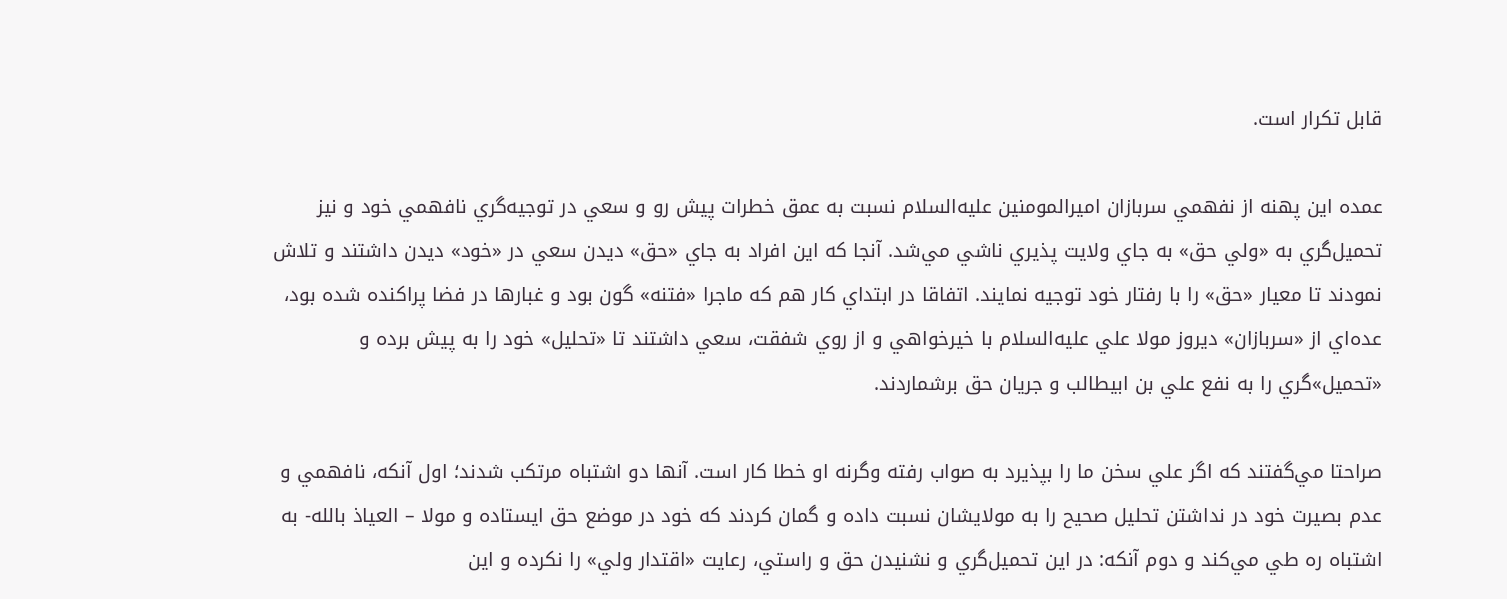قابل تكرار است.

عمده اين پهنه از نفهمي سربازان امير‌المومنين عليه‌السلام نسبت به عمق خطرات پيش رو و سعي در توجيه‌گري نافهمي خود و نيز تحميل‌گري به «ولي حق» به جاي ولايت پذيري ناشي مي‌شد. آنجا كه اين افراد به جاي «حق» ديدن سعي در «خود» ديدن داشتند و تلاش نمودند تا معيار «حق» را با رفتار خود توجيه نمايند. اتفاقا در ابتداي كار هم كه ماجرا «فتنه» گون بود و غبارها در فضا پراكنده شده بود، عده‌اي از «سربازان» ديروز مولا علي عليه‌السلام با خيرخواهي و از روي شفقت، سعي داشتند تا «تحليل» خود را به پيش برده و «تحميل»گري را به نفع علي بن ابيطالب و جريان حق بر‌شماردند.

صراحتا مي‌گفتند كه اگر علي سخن ما را بپذيرد به صواب رفته وگرنه او خطا كار است. آنها دو اشتباه مرتكب شدند؛ اول آنكه، نافهمي و عدم بصيرت خود در نداشتن تحليل صحيح را به مولايشان نسبت داده و گمان كردند كه خود در موضع حق ايستاده و مولا – العياذ بالله- به اشتباه ره طي مي‌كند و دوم آنكه: در اين تحميل‌گري و نشنيدن حق و راستي، رعايت «اقتدار ولي» را نكرده و اين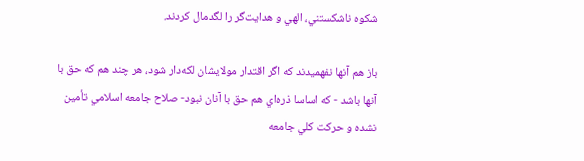شكوه ناشكستني، الهي و هدايت‌گر را لگدمال كردند.

باز هم آنها نفهميدند كه اگر اقتدار مولا‌یشان لكه‌دار شود، هر چند هم كه حق با آنها باشد - كه اساسا ذره‌اي هم حق با آنان نبود- صلاح جامعه اسلامي تأمين نشده و حركت كلي جامعه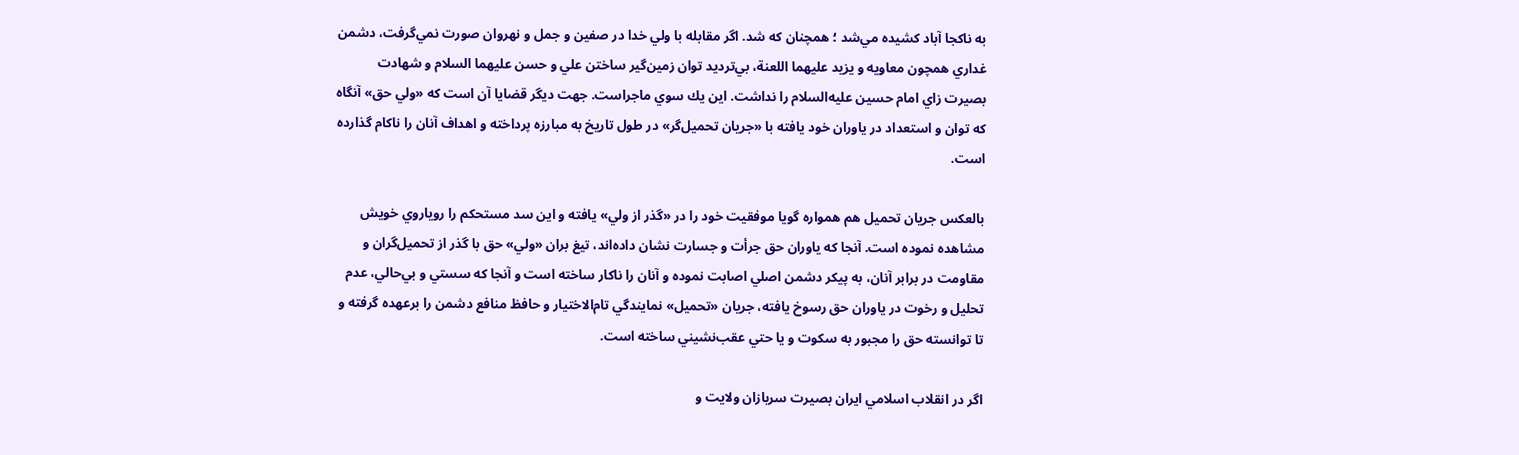به ناكجا آباد كشيده مي‌شد ؛ همچنان كه شد. اگر مقابله با ولي خدا در صفين و جمل و نهروان صورت نمي‌گرفت، دشمن غداري همچون معاويه و يزيد عليهما اللعنة، بي‌ترديد توان زمين‌گير ساختن علي و حسن عليهما السلام و شهادت بصيرت زاي امام حسين عليه‌السلام را نداشت. اين يك سوي ماجراست. جهت ديگر قضايا آن است كه «ولي حق» آنگاه كه توان و استعداد در ياوران خود يافته با «جريان تحميل‌گر» در طول تاريخ به مبارزه پرداخته و اهداف آنان را ناكام گذارده است.

بالعكس جريان تحميل هم همواره گويا موفقيت خود را در «گذر از ولي» يافته و اين سد مستحكم را روياروي خويش مشاهده نموده است. آنجا كه ياوران حق جرأت و جسارت نشان داده‌اند، تيغ بران «ولي» حق با گذر از تحميل‌گران و مقاومت در برابر آنان، به پيكر دشمن اصلي اصابت نموده و آنان را ناكار ساخته است و آنجا كه سستي و بي‌حالي، عدم تحليل و رخوت در ياوران حق رسوخ يافته، جريان «تحميل» نمايندگي تام‌الاختيار و حافظ منافع دشمن را برعهده گرفته و تا توانسته حق را مجبور به سكوت و يا حتي عقب‌نشيني ساخته است.

اگر در انقلاب اسلامي ايران بصيرت سربازان ولايت و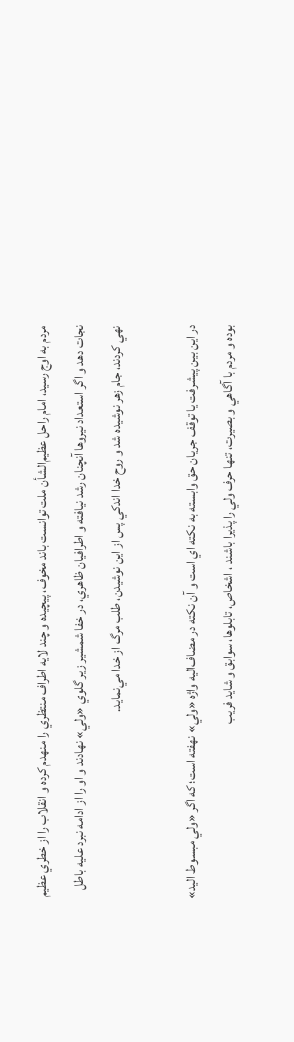مردم به اوج رسيد، امام راحل عظيم‌الشأن ملت توانست باند مخوف، پيچيده و چند لايه اطراف منتظري را منهدم كرده و انقلاب را از خطري عظيم نجات دهد و اگر استعداد نيروها آنچنان رشد نيافته و اطرافيان ظاهري، در خفا شمشير زير گلوي «ولي» نهادند و او را از ادامه نبرد عليه باطل نهي كردند، جام زهر نوشيده شد و روح خدا اندكي پس از اين نوشيدن، طلب مرگ از خدا مي‌نمايد.

در اين بين پيشرفت يا توقف جريان حق وابسته به نكته اي است و آن نكته در مضاف‌اليه واژه «ولي» نهفته است؛ كه اگر «ولي مبسوط اليد» بوده و مردم با آگاهي و بصيرت، تنها حرف ولي را پذيرا باشند ، اشخاص، تابلوها، سوابق و شايد فريب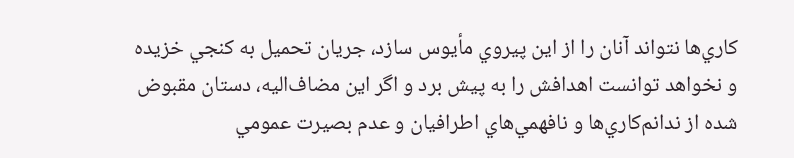كاري‌ها نتواند آنان را از اين پيروي مأيوس سازد، ‌جريان تحميل به كنجي خزيده و نخواهد توانست اهدافش را به پيش برد و اگر اين مضاف‌اليه، دستان مقبوض شده از ندانم‌كاري‌ها و نافهمي‌هاي اطرافيان و عدم بصيرت عمومي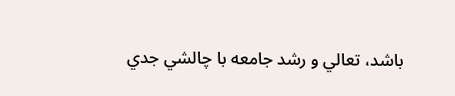باشد، تعالي و رشد جامعه با چالشي جدي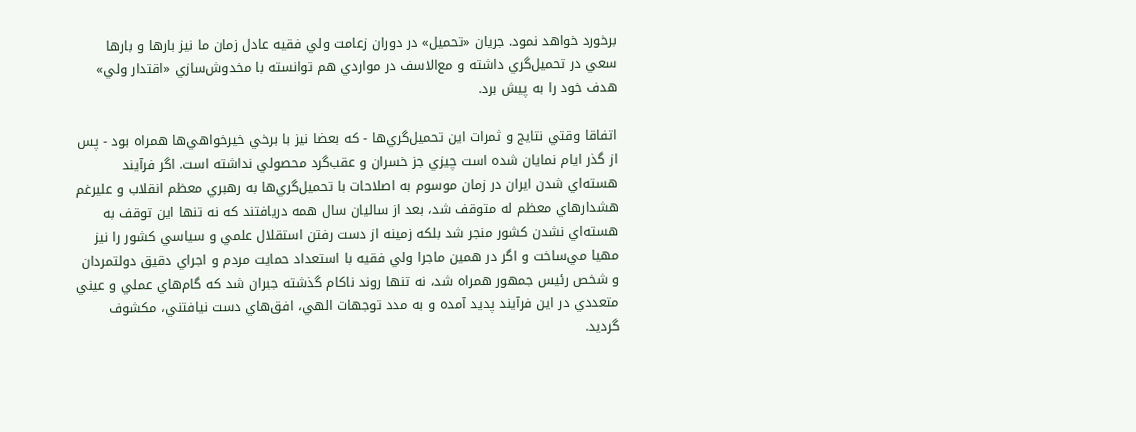برخورد خواهد نمود. جريان «تحميل» در دوران زعامت ولي فقيه عادل زمان ما نيز بارها و بارها سعي در تحميل‌گري داشته و مع‌الاسف در مواردي هم توانسته با مخدوش‌سازي «اقتدار ولي» هدف خود را به پيش برد.

اتفاقا وقتي نتايج و ثمرات اين تحميل‌گري‌ها - كه بعضا نيز با برخي خيرخواهي‌ها همراه بود - پس از گذر ايام نمايان شده است چيزي جز خسران و عقب‌گرد محصولي نداشته است. اگر فرآيند هسته‌اي شدن ايران در زمان موسوم به اصلاحات با تحميل‌گري‌ها به رهبري معظم انقلاب و عليرغم هشدارهاي معظم له متوقف شد، بعد از ساليان سال همه دريافتند كه نه تنها اين توقف به هسته‌اي نشدن كشور منجر شد بلكه زمينه از دست رفتن استقلال علمي و سياسي كشور را نيز مهيا مي‌ساخت و اگر در همين ماجرا ولي فقيه با استعداد حمايت مردم و اجراي دقيق دولتمردان و شخص رئيس جمهور همراه شد، نه تنها روند ناكام گذشته جبران شد كه گام‌هاي عملي و عيني متعددي در اين فرآيند پديد آمده و به مدد توجهات الهي، افق‌هاي دست نيافتني، مكشوف گرديد.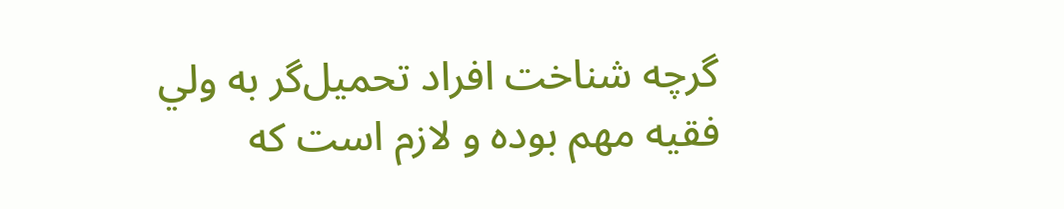گرچه شناخت افراد تحميل‌گر به ولي فقيه مهم بوده و لازم است كه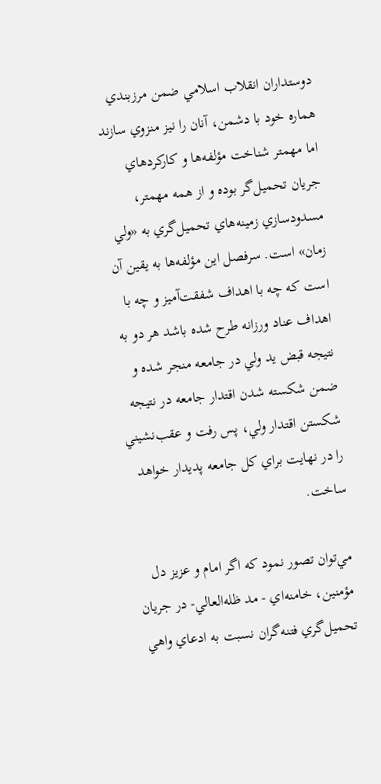دوستداران انقلاب اسلامي ضمن مرزبندي هماره خود با دشمن، آنان را نيز منزوي سازند اما مهمتر شناخت مؤلفه‌ها و كاركردهاي جريان تحميل‌گر بوده و از همه مهمتر، مسدودسازي زمينه‌هاي تحميل‌گري به «ولي زمان» است. سرفصل اين مؤلفه‌ها به يقين آن است كه چه با اهداف شفقت‌آميز و چه با اهداف عناد ورزانه طرح شده باشد هر دو به نتيجه قبض يد ولي در جامعه منجر شده و ضمن شكسته شدن اقتدار جامعه در نتيجه شكستن اقتدار ولي، پس رفت و عقب‌نشيني را در نهایت براي كل جامعه پديدار خواهد ساخت.

مي‌توان تصور نمود كه اگر امام و عزيز دل مؤمنين، خامنه‌اي - مد ظله‌العالي- در جريان تحميل‌گري فتنه‌گران نسبت به ادعاي واهي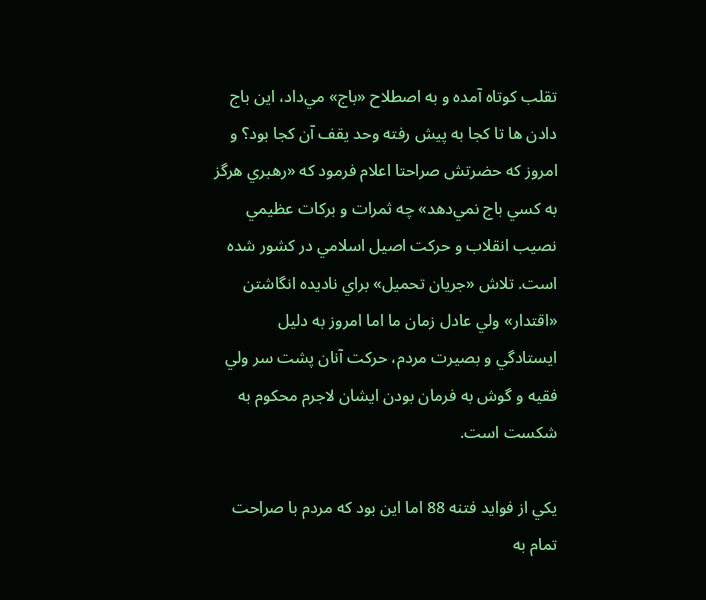تقلب كوتاه آمده و به اصطلاح «باج» مي‌داد، اين باج دادن ها تا كجا به پيش رفته وحد يقف آن كجا بود؟ و امروز كه حضرتش صراحتا اعلام فرمود كه «رهبري هرگز به كسي باج نمي‌دهد» چه ثمرات و بركات عظيمي نصيب انقلاب و حركت اصيل اسلامي در كشور شده است. تلاش «جريان تحميل» براي ناديده انگاشتن «اقتدار» ولي عادل زمان ما اما امروز به دليل ايستادگي و بصيرت مردم، حركت آنان پشت سر ولي فقيه و گوش به فرمان بودن ایشان لاجرم محكوم به شكست است.

يكي از فوايد فتنه 88 اما اين بود كه مردم با صراحت تمام به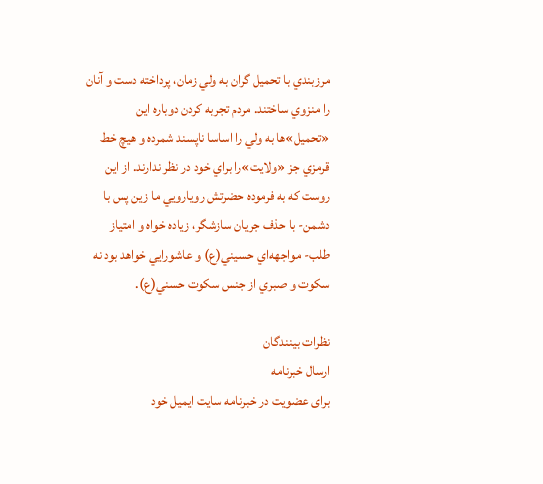مرزبندي با تحميل گران به ولي زمان، پرداخته دست و آنان را منزوي ساختند. مردم تجربه كردن دوباره اين «تحميل»ها به ولي را اساسا ناپسند شمرده و هيچ خط قرمزي جز «ولايت»را براي خود در نظر ندارند. از اين روست كه به فرموده حضرتش رويارويي ما زين پس با دشمن- با حذف جريان سازشگر، زياده خواه و امتياز طلب- مواجهه‌اي حسيني(ع) و عاشورايي خواهد بود نه سكوت و صبري از جنس سكوت حسني(ع).

نظرات بینندگان
ارسال خبرنامه
برای عضویت در خبرنامه سایت ایمیل خود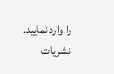را وارد نمایید.
نشریات